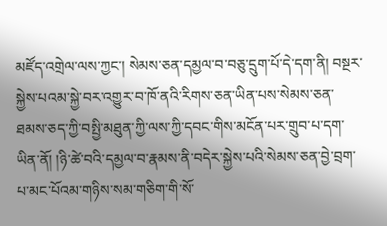མཛོད་འགྲེལ་ལས་ཀྱང་། སེམས་ཅན་དམྱལ་བ་བཅུ་དྲུག་པོ་དེ་དག་ནི། བསྔར་སྐྱེས་པའམ་སྐྱེ་བར་འགྱུར་བ་ཁོ་ནའི་རིགས་ཅན་ཡིན་པས་སེམས་ཅན་ཐམས་ཅད་ཀྱི་བསྤྱི་མཐུན་ཀྱི་ལས་ཀྱི་དབང་གིས་མངོན་པར་གྲུབ་པ་དག་ཡིན་ནོ། །ཉི་ཚེ་བའི་དམྱལ་བ་རྣམས་ནི་བདེར་སྐྱེས་པའི་སེམས་ཅན་བྱེ་བྲག་པ་མང་པོའམ་གཉིས་སམ་གཅིག་གི་སོ་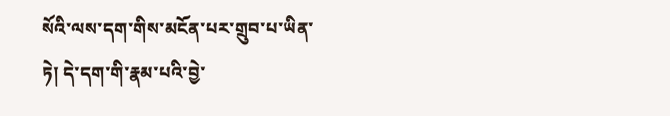སོའི་ལས་དག་གིས་མངོན་པར་གྲུབ་པ་ཡིན་ཏེ། དེ་དག་གི་རྣམ་པའི་བྱེ་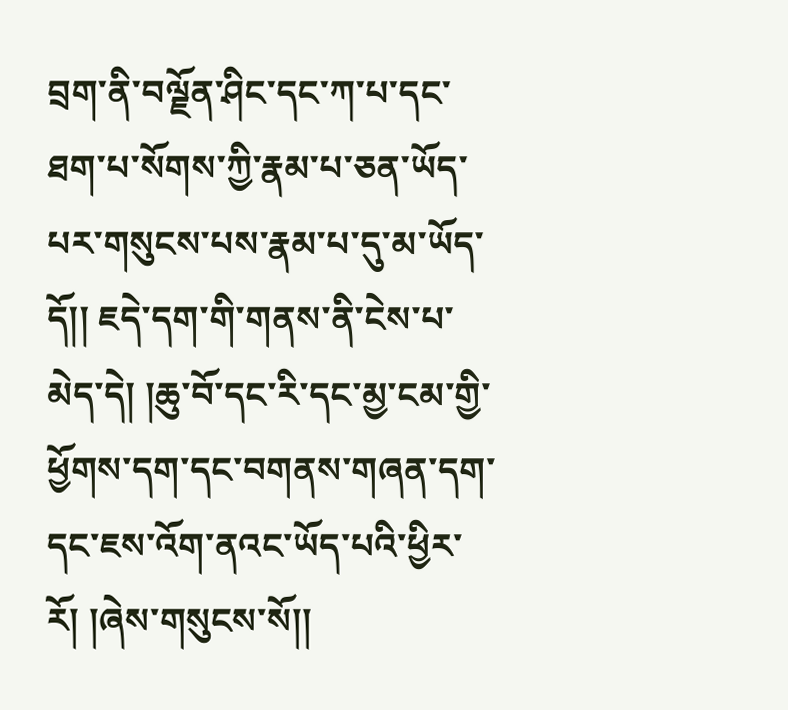བྲག་ནི་བལྗོན་ཤིང་དང་ཀ་པ་དང་ཐག་པ་སོགས་ཀྱི་རྣམ་པ་ཅན་ཡོད་པར་གསུངས་པས་རྣམ་པ་དུ་མ་ཡོད་དོ།། ཇདེ་དག་གི་གནས་ནི་ངེས་པ་མེད་དེ། །ཆུ་བོ་དང་རི་དང་མྱ་ངམ་གྱི་ཕྱོགས་དག་དང་བགནས་གཞན་དག་དང་ཇས་འོག་ནའང་ཡོད་པའི་ཕྱིར་རོ། །ཞེས་གསུངས་སོ།།